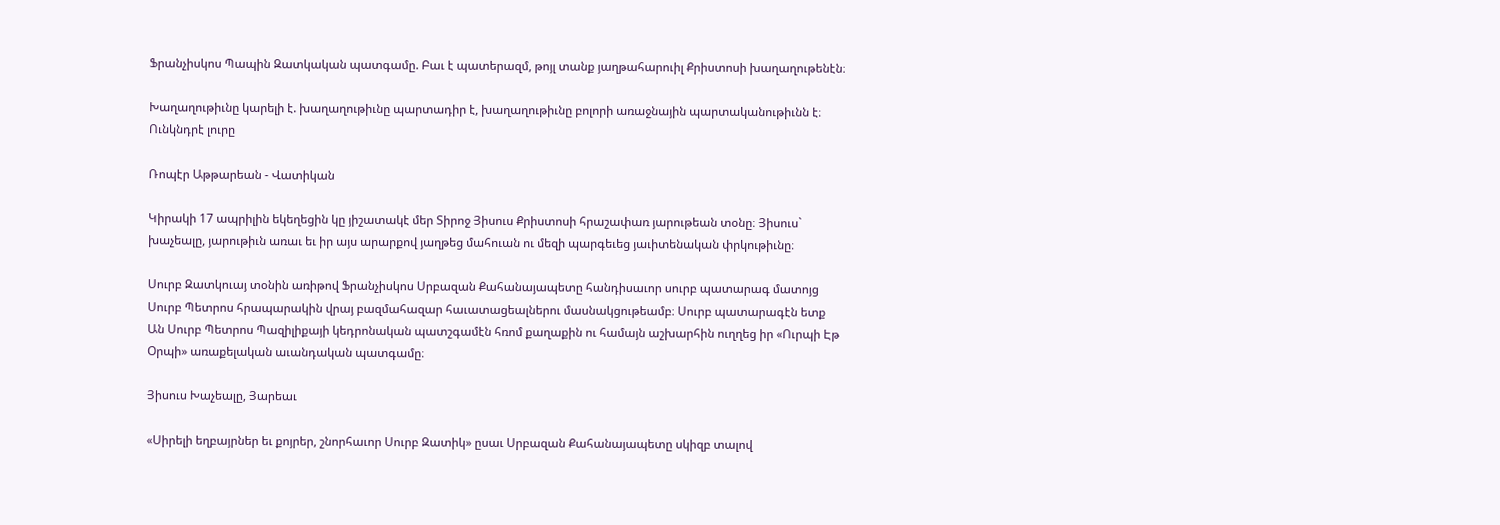Ֆրանչիսկոս Պապին Զատկական պատգամը. Բաւ է պատերազմ, թոյլ տանք յաղթահարուիլ Քրիստոսի խաղաղութենէն։

Խաղաղութիւնը կարելի է. խաղաղութիւնը պարտադիր է, խաղաղութիւնը բոլորի առաջնային պարտականութիւնն է։
Ունկնդրէ լուրը

Ռոպէր Աթթարեան - Վատիկան

Կիրակի 17 ապրիլին եկեղեցին կը յիշատակէ մեր Տիրոջ Յիսուս Քրիստոսի հրաշափառ յարութեան տօնը։ Յիսուս` խաչեալը, յարութիւն առաւ եւ իր այս արարքով յաղթեց մահուան ու մեզի պարգեւեց յաւիտենական փրկութիւնը։

Սուրբ Զատկուայ տօնին առիթով Ֆրանչիսկոս Սրբազան Քահանայապետը հանդիսաւոր սուրբ պատարագ մատոյց Սուրբ Պետրոս հրապարակին վրայ բազմահազար հաւատացեալներու մասնակցութեամբ։ Սուրբ պատարագէն ետք Ան Սուրբ Պետրոս Պազիլիքայի կեդրոնական պատշգամէն հռոմ քաղաքին ու համայն աշխարհին ուղղեց իր «Ուրպի Էթ Օրպի» առաքելական աւանդական պատգամը։

Յիսուս Խաչեալը, Յարեաւ

«Սիրելի եղբայրներ եւ քոյրեր, շնորհաւոր Սուրբ Զատիկ» ըսաւ Սրբազան Քահանայապետը սկիզբ տալով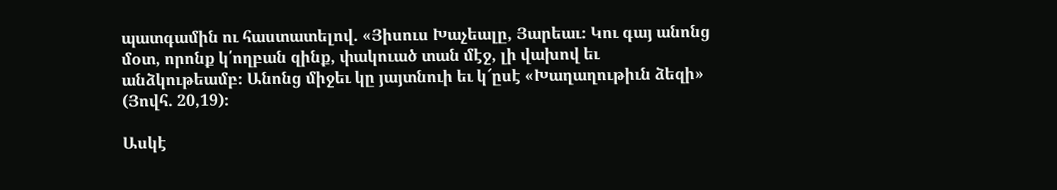պատգամին ու հաստատելով. «Յիսուս Խաչեալը, Յարեաւ։ Կու գայ անոնց մօտ, որոնք կ՛ողբան զինք, փակուած տան մէջ, լի վախով եւ անձկութեամբ։ Անոնց միջեւ կը յայտնուի եւ կ՜ըսէ «Խաղաղութիւն ձեզի» (Յովհ. 20,19)։

Ասկէ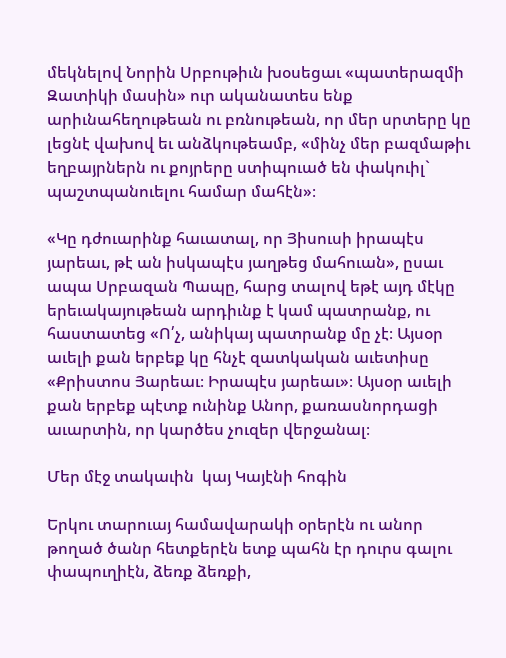մեկնելով Նորին Սրբութիւն խօսեցաւ «պատերազմի Զատիկի մասին» ուր ականատես ենք արիւնահեղութեան ու բռնութեան, որ մեր սրտերը կը լեցնէ վախով եւ անձկութեամբ, «մինչ մեր բազմաթիւ եղբայրներն ու քոյրերը ստիպուած են փակուիլ` պաշտպանուելու համար մահէն»։

«Կը դժուարինք հաւատալ, որ Յիսուսի իրապէս յարեաւ, թէ ան իսկապէս յաղթեց մահուան», ըսաւ ապա Սրբազան Պապը, հարց տալով եթէ այդ մէկը երեւակայութեան արդիւնք է կամ պատրանք, ու հաստատեց «Ո՛չ, անիկայ պատրանք մը չէ։ Այսօր աւելի քան երբեք կը հնչէ զատկական աւետիսը «Քրիստոս Յարեաւ։ Իրապէս յարեաւ»։ Այսօր աւելի քան երբեք պէտք ունինք Անոր, քառասնորդացի աւարտին, որ կարծես չուզեր վերջանալ։

Մեր մէջ տակաւին  կայ Կայէնի հոգին

Երկու տարուայ համավարակի օրերէն ու անոր թողած ծանր հետքերէն ետք պահն էր դուրս գալու փապուղիէն, ձեռք ձեռքի,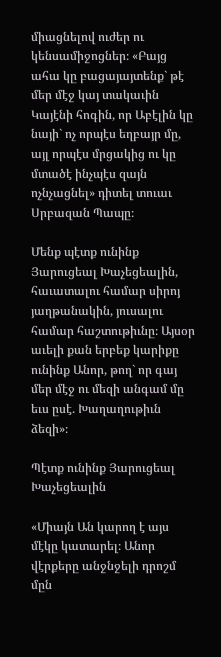միացնելով ուժեր ու կենսամիջոցներ։ «Բայց ահա կը բացայայտենք` թէ մեր մէջ կայ տակաւին Կայէնի հոգին, որ Աբէլին կը նայի` ոչ որպէս եղբայր մը, այլ որպէս մրցակից ու կը մտածէ ինչպէս զայն ոչնչացնել» դիտել տուաւ Սրբազան Պապը։

Մենք պէտք ունինք Յարուցեալ Խաչեցեալին, հաւատալու համար սիրոյ յաղթանակին, յուսալու համար հաշտութիւնը։ Այսօր աւելի քան երբեք կարիքը ունինք Անոր, թող` որ գայ մեր մէջ ու մեզի անգամ մը եւս ըսէ. Խաղաղութիւն ձեզի»։

Պէտք ունինք Յարուցեալ Խաչեցեալին

«Միայն Ան կարող է այս մէկը կատարել։ Անոր վէրքերը անջնջելի դրոշմ մըն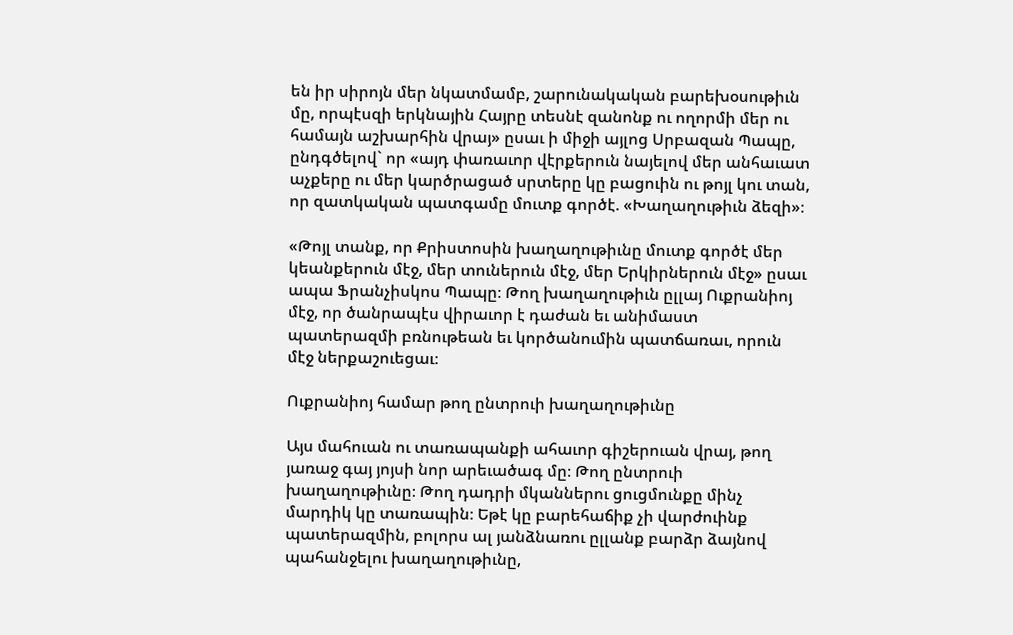են իր սիրոյն մեր նկատմամբ, շարունակական բարեխօսութիւն մը, որպէսզի երկնային Հայրը տեսնէ զանոնք ու ողորմի մեր ու համայն աշխարհին վրայ» ըսաւ ի միջի այլոց Սրբազան Պապը, ընդգծելով` որ «այդ փառաւոր վէրքերուն նայելով մեր անհաւատ աչքերը ու մեր կարծրացած սրտերը կը բացուին ու թոյլ կու տան, որ զատկական պատգամը մուտք գործէ. «Խաղաղութիւն ձեզի»։

«Թոյլ տանք, որ Քրիստոսին խաղաղութիւնը մուտք գործէ մեր կեանքերուն մէջ, մեր տուներուն մէջ, մեր Երկիրներուն մէջ» ըսաւ ապա Ֆրանչիսկոս Պապը։ Թող խաղաղութիւն ըլլայ Ուքրանիոյ մէջ, որ ծանրապէս վիրաւոր է դաժան եւ անիմաստ պատերազմի բռնութեան եւ կործանումին պատճառաւ, որուն մէջ ներքաշուեցաւ։

Ուքրանիոյ համար թող ընտրուի խաղաղութիւնը

Այս մահուան ու տառապանքի ահաւոր գիշերուան վրայ, թող յառաջ գայ յոյսի նոր արեւածագ մը։ Թող ընտրուի խաղաղութիւնը։ Թող դադրի մկաններու ցուցմունքը մինչ մարդիկ կը տառապին։ Եթէ կը բարեհաճիք չի վարժուինք պատերազմին, բոլորս ալ յանձնառու ըլլանք բարձր ձայնով պահանջելու խաղաղութիւնը,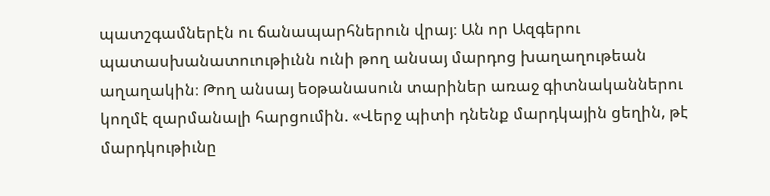պատշգամներէն ու ճանապարհներուն վրայ։ Ան որ Ազգերու պատասխանատուութիւնն ունի թող անսայ մարդոց խաղաղութեան աղաղակին։ Թող անսայ եօթանասուն տարիներ առաջ գիտնականներու կողմէ զարմանալի հարցումին. «Վերջ պիտի դնենք մարդկային ցեղին, թէ մարդկութիւնը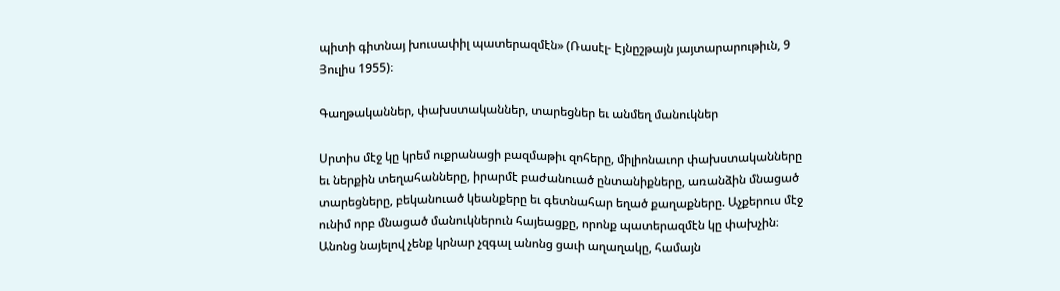պիտի գիտնայ խուսափիլ պատերազմէն» (Ռասէլ- Էյնըշթայն յայտարարութիւն, 9 Յուլիս 1955)։

Գաղթականներ, փախստականներ, տարեցներ եւ անմեղ մանուկներ

Սրտիս մէջ կը կրեմ ուքրանացի բազմաթիւ զոհերը, միլիոնաւոր փախստականները եւ ներքին տեղահանները, իրարմէ բաժանուած ընտանիքները, առանձին մնացած տարեցները, բեկանուած կեանքերը եւ գետնահար եղած քաղաքները. Աչքերուս մէջ ունիմ որբ մնացած մանուկներուն հայեացքը, որոնք պատերազմէն կը փախչին։ Անոնց նայելով չենք կրնար չզգալ անոնց ցաւի աղաղակը, համայն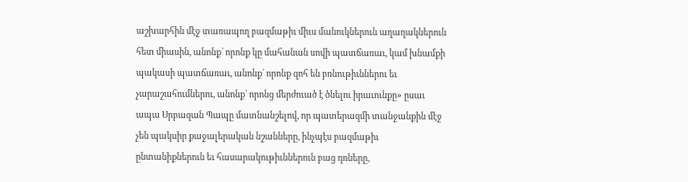աշխարհին մէջ տառապող բազմաթիւ միւս մանուկներուն աղաղակներուն հետ միասին, անոնք` որոնք կը մահանան սովի պատճառաւ, կամ խնամքի պակասի պատճառաւ, անոնք` որոնք զոհ են բռնութիւններու եւ չարաշահումներու, անոնք` որոնց մերժուած է ծնելու իրաւունքը» ըսաւ ապա Սրբազան Պապը մատնանշելով, որ պատերազմի տանջանքին մէջ չեն պակսիր քաջալերական նշանները, ինչպէս բազմաթիւ ընտանիքներուն եւ հասարակութիւններուն բաց դռները,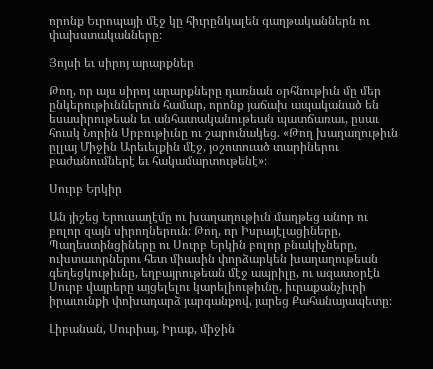որոնք Եւրոպայի մէջ կը հիւրընկալեն գաղթականներն ու փախստականները։

Յոյսի եւ սիրոյ արարքներ

Թող, որ այս սիրոյ արարքները դառնան օրհնութիւն մը մեր ընկերութիւններուն համար, որոնք յաճախ ապականած են եսասիրութեան եւ անհատականութեան պատճառաւ, ըսաւ հուսկ Նորին Սրբութիւնը ու շարունակեց. «Թող խաղաղութիւն ըլլայ Միջին Արեւելքին մէջ, յօշոտուած տարիներու բաժանումներէ եւ հակամարտութենէ»։

Սուրբ Երկիր

Ան յիշեց Երուսաղէմը ու խաղաղութիւն մաղթեց անոր ու բոլոր զայն սիրողներուն։ Թող, որ Իսրայէլացիները, Պաղեստինցիները ու Սուրբ Երկին բոլոր բնակիչները, ուխտաւորներու հետ միասին փորձարկեն խաղաղութեան գեղեցկութիւնը, եղբայրութեան մէջ ապրիլը, ու ազատօրէն Սուրբ վայրերը այցելելու կարելիութիւնը, իւրաքանչիւրի իրաւունքի փոխադարձ յարգանքով, յարեց Քահանայապետը։

Լիբանան, Սուրիայ, Իրաք, միջին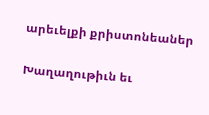արեւելքի քրիստոնեաներ

Խաղաղութիւն եւ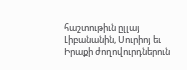հաշտութիւն ըլլայ Լիբանանին, Սուրիոյ եւ Իրաքի ժողովուրդներուն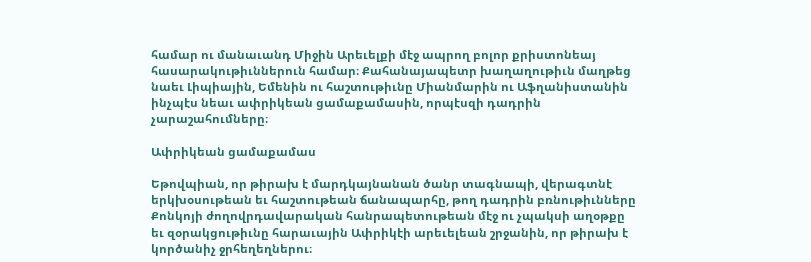համար ու մանաւանդ Միջին Արեւելքի մէջ ապրող բոլոր քրիստոնեայ հասարակութիւններուն համար։ Քահանայապետր խաղաղութիւն մաղթեց նաեւ Լիպիային, Եմենին ու հաշտութիւնը Միանմարին ու Աֆղանիստանին  ինչպէս նեաւ ափրիկեան ցամաքամասին, որպէսզի դադրին չարաշահումները։

Ափրիկեան ցամաքամաս

Եթովպիան, որ թիրախ է մարդկայնանան ծանր տագնապի, վերագտնէ երկխօսութեան եւ հաշտութեան ճանապարհը, թող դադրին բռնութիւնները Քոնկոյի ժողովրդավարական հանրապետութեան մէջ ու չպակսի աղօթքը եւ զօրակցութիւնը հարաւային Ափրիկէի արեւելեան շրջանին, որ թիրախ է կործանիչ ջրհեղեղներու։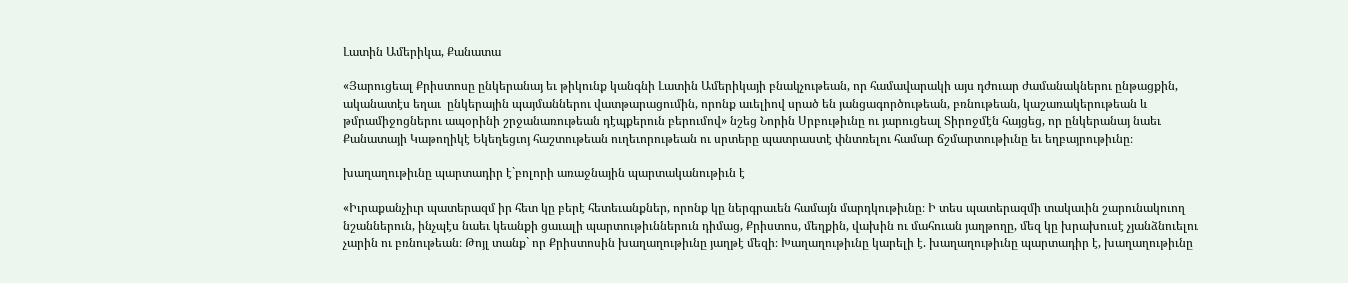Լատին Ամերիկա, Քանատա

«Յարուցեալ Քրիստոսը ընկերանայ եւ թիկունք կանգնի Լատին Ամերիկայի բնակչութեան, որ համավարակի այս դժուար ժամանակներու ընթացքին, ականատէս եղաւ  ընկերային պայմաններու վատթարացումին, որոնք աւելիով սրած են յանցագործութեան, բռնութեան, կաշառակերութեան և թմրամիջոցներու ապօրինի շրջանառութեան դէպքերուն բերումով» նշեց Նորին Սրբութիւնը ու յարուցեալ Տիրոջմէն հայցեց, որ ընկերանայ նաեւ Քանատայի Կաթողիկէ Եկեղեցւոյ հաշտութեան ուղեւորութեան ու սրտերը պատրաստէ փնտռելու համար ճշմարտութիւնը եւ եղբայրութիւնը։

խաղաղութիւնը պարտադիր է`բոլորի առաջնային պարտականութիւն է

«Իւրաքանչիւր պատերազմ իր հետ կը բերէ հետեւանքներ, որոնք կը ներգրաւեն համայն մարդկութիւնը։ Ի տես պատերազմի տակաւին շարունակուող նշաններուն, ինչպէս նաեւ կեանքի ցաւալի պարտութիւններուն դիմաց, Քրիստոս, մեղքին, վախին ու մահուան յաղթողը, մեզ կը խրախուսէ չյանձնուելու չարին ու բռնութեան։ Թոյլ տանք` որ Քրիստոսին խաղաղութիւնը յաղթէ մեզի։ Խաղաղութիւնը կարելի է. խաղաղութիւնը պարտադիր է, խաղաղութիւնը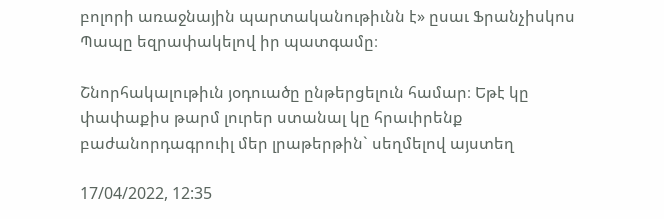բոլորի առաջնային պարտականութիւնն է» ըսաւ Ֆրանչիսկոս Պապը եզրափակելով իր պատգամը։

Շնորհակալութիւն յօդուածը ընթերցելուն համար։ Եթէ կը փափաքիս թարմ լուրեր ստանալ կը հրաւիրենք բաժանորդագրուիլ մեր լրաթերթին` սեղմելով այստեղ

17/04/2022, 12:35